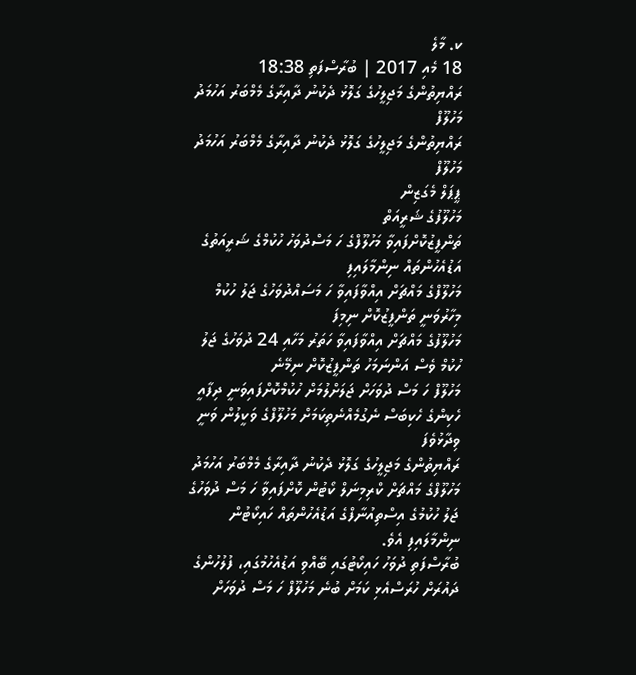ކ. މާލެ
18 މެއި 2017 | ބުރާސްފަތި 18:38
ރައްޔިތުންގެ މަޖިލީހުގެ ގަލޮޅު ދެކުނު ދާއިރާގެ މެމްބަރު އަހުމަދު މަހުލޫފް
ރައްޔިތުންގެ މަޖިލީހުގެ ގަލޮޅު ދެކުނު ދާއިރާގެ މެމްބަރު އަހުމަދު މަހުލޫފް
ޕީޕަލް މެގަޒިން
މަހުލޫފުގެ ޝަރީއަތް
ތަންފީޒުކޮށްފައިވާ މަހުލޫފްގެ ހަ މަސްދުވަހު ހުކުމްގެ ޝަރީއަތުގެ އަޑުއެހުންތައް ނިންމާލައިފި
މަހުލޫފްގެ މައްޗަށް އިއްވާފައިވާ ހަ މަސައްދުވަހުގެ ޖަލު ހުކުމް މިހާރުވަނީ ތަންފީޒުކޮށް ނިމިފަ
މަހުލޫފުގެ މައްޗަށް އިއްވާފައިވާ ހަތަރު މަހާއި 24 ދުވަހުގެ ޖަލު ހުކުމް ވެސް އަންނަމަހު ތަންފީޒުކޮށް ނިމޭނެ
މަހުލޫފް ހަ މަސް ދުވަހަށް ޖަލަށްލުމަށް ހުކުމްކޮށްފައިވަނީ ދިފާއީ ހެކިންގެ ހެކިބަސް ނެގުމެއްނެތިކަމަށް މަހުލޫފްގެ ވަކީލުން ވަނީ ވިދާޅުވެފަ
ރައްޔިތުންގެ މަޖިލީހުގެ ގަލޮޅު ދެކުނު ދާއިރާގެ މެމްބަރު އަހުމަދު މަހުލޫފްގެ މައްޗަށް ކްރިމިނަލް ކޯޓުން ކޮށްފައިވާ ހަ މަސް ދުވަހުގެ ޖަލު ހުކުމުގެ އިސްތިއުނާފްގެ އަޑުއެހުންތައް ހައިކޯޓުން ނިންމާލައިފި އެވެ.
ބުރާސްފަތި ދުވަހު ހައިކޯޓުގައި ބޭއްވި އަޑުއެހުމުގައި، ފުލުހުންގެ ދައުރަށް ހުރަސްއެޅި ކަމަށް ބުނެ މަހުލޫފް ހަ މަސް ދުވަހަށް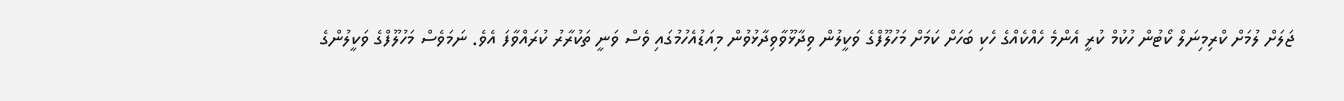ޖަލަށް ލުމަށް ކްރިމިނަލް ކޯޓުން ހުކުމް ކުރީ އެންމެ ހެއްކެއްގެ ހެކި ބަހަށް ކަމަށް މަހުލޫފްގެ ވަކީލުން ވިދާޅޫވާވިދާޅުވުން މިއަޑުއެހުމުގައި ވެސް ވަނީ ތަކުރާރު ކުރައްވާފަ އެވެ. ނަމަވެސް މަހުލޫފްގެ ވަކީލުންގެ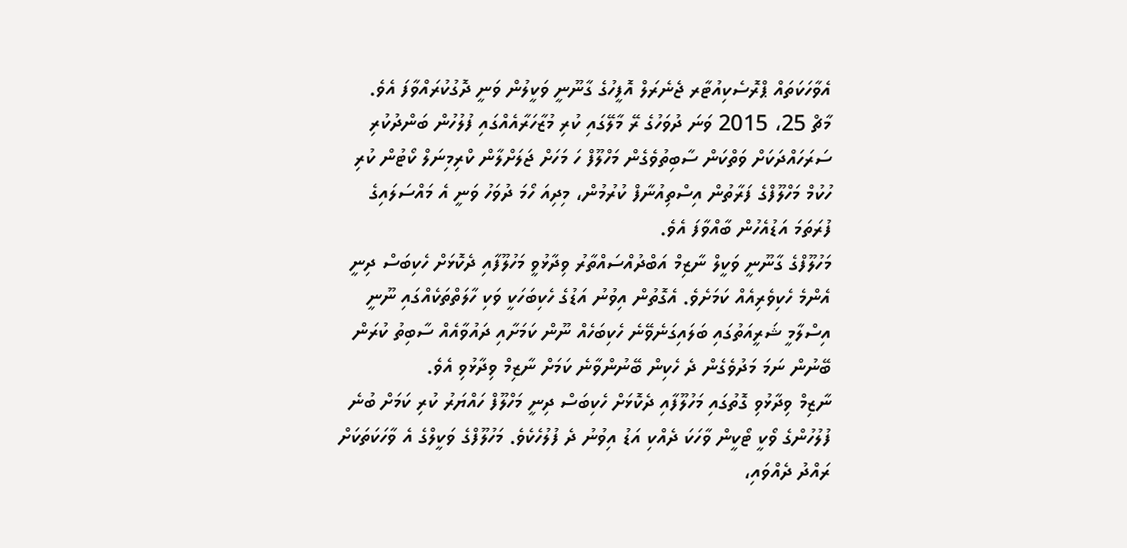އެވާހަކަތައް ޕްރޮސެކިއުޓާރ ޖެނެރަލް އޮފީހުގެ ގާނޫނީ ވަކީލުން ވަނީ ދޮގުކުރައްވާފަ އެވެ.
މާޗް 25، 2015 ވަނަ ދުވަހުގެ ރޭ މާލޭގައި ކުރި މުޒާހަރާއެއްގައި ފުލުހުން ބަންދުކުރި ސަރަހައްދަކަށް ވަތްކަން ސާބިތުވެގެން މަހްލޫފް ހަ މަހަށް ޖަލަށްލާން ކްރިމިނަލް ކޯޓުން ކުރި ހުކުމް މަހްލޫފްގެ ފަރާތުން އިސްތިއުނާފް ކުރުމުން، މިދިއަ ހޯމަ ދުވަހު ވަނީ އެ މައްސަލައިގެ ފުރަތަމަ އަޑުއެހުން ބާއްވާފަ އެވެ.
މަހުލޫފްގެ ގާނޫނީ ވަކީލް ނާޒިމް އަބްދުއްސައްތާރު ވިދާޅުވީ މަހުލޫފާއި ދެކޮޅަށް ހެކިބަސް ދިނީ އެންމެ ހެކިވެރިއެއް ކަމަށެވެ. އެގޮތުން އިވުނު އަޑުގެ ހެކިބަހަކީ ވަކި ހާލަތްތަކެއްގައި ނޫނީ އިސްލާމީ ޝަރީއަތުގައި ބަލައިގަނެވޭނެ ހެކިބަހެއް ނޫން ކަމަށާއި ދައުވާއެއް ސާބިތު ކުރަން ބޭނުން ނަމަ މަދުވެގެން ދެ ހެކިން ބޭނުންވާނެ ކަމަށް ނާޒިމް ވިދާޅުވި އެވެ.
ނާޒިމް ވިދާޅުވި ގޮތުގައި މަހުލޫފާއި ދެކޮޅަށް ހެކިބަސް ދިނީ މަހްލޫފް ހައްޔަރު ކުރި ކަމަށް ބުނެ ފުލުހުންގެ ވޯކީ ޓޯކީން ވާހަކަ ދެއްކި އަޑު އިވުނު ދެ ފުލުހެކެވެ. މަހުލޫފްގެ ވަކީލްގެ އެ ވާހަކަތަކަށް ރައްދު ދެއްވައި،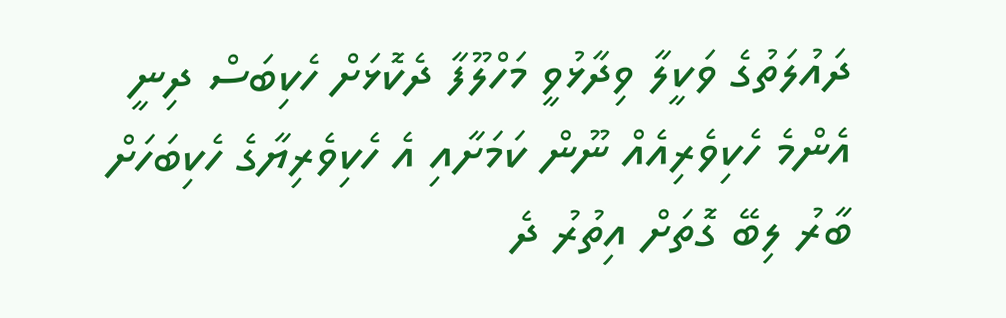ދައުލަތުގެ ވަކީލާ ވިދާޅުވީ މަހްލޫފާ ދެކޮޅަށް ހެކިބަސް ދިނީ އެންމެ ހެކިވެރިއެއް ނޫން ކަމަށާއި އެ ހެކިވެރިޔާގެ ހެކިބަހަށް ބާރު ލިބޭ ގޮތަށް އިތުރު ދެ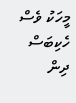މީހަކު ވެސް ހެކިބަސް ދިން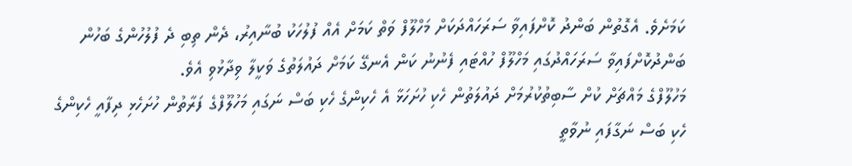ކަމަށެވެ. އެގޮތުން ބަންދު ކޮށްފައިވާ ސަރަހައްދަކަށް މަހްލޫފް ވަތް ކަމަށް އެއް ފުލުހަކު ބުނާއިރު، ދެން ތިބި ދެ ފުލުހުންގެ ބަހުން ބަންދުކޮށްފައިވާ ސަރަހައްދުގައި މަހްލޫފް ހުއްޓައި ފެނުނު ކަން އެނގޭ ކަމަށް ދައުލަތުގެ ވަކީލާ ވިދާޅުވި އެވެ.
މަހުލޫފްގެ މައްޗަށް ކުށް ސާބިތުކުރުމަށް ދައުލަތުން ހެކި ހުށަހަޅާ އެ ހެކިންގެ ހެކި ބަސް ނަގައި މަހުލޫފްގެ ފަރާތުން ހުށަހެޅި ދިފާއީ ހެކިންގެ ހެކި ބަސް ނަގާފައި ނުވާތީ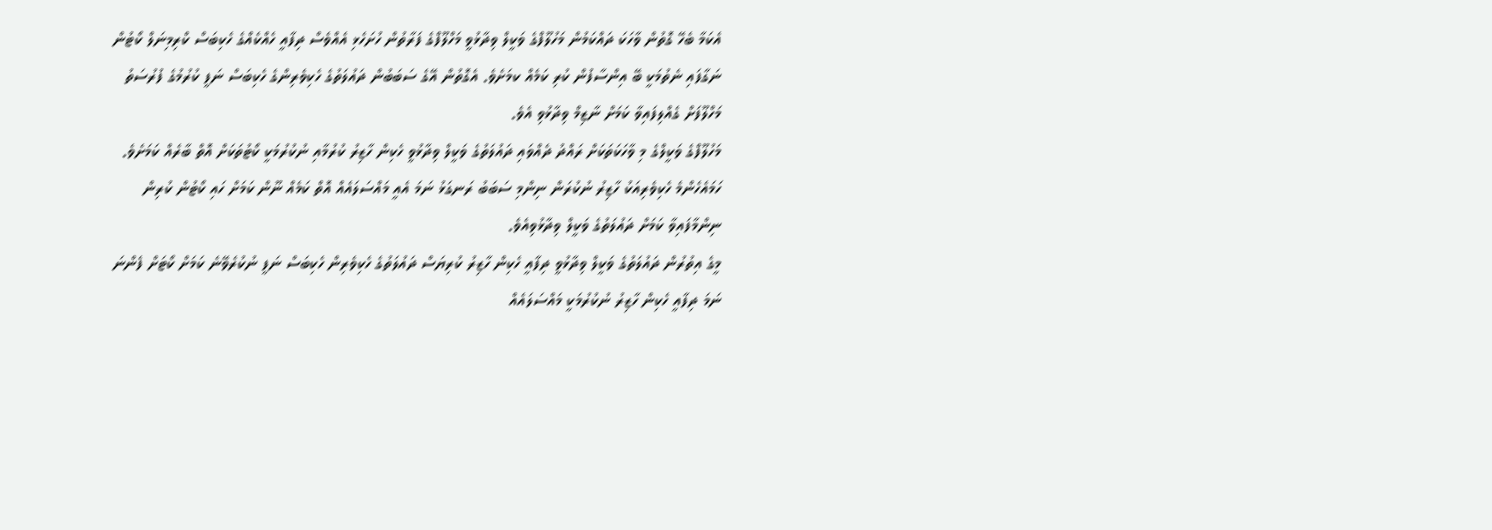އެކަމާ ބެހޭ ގޮތުން ވާހަކަ ދައްކަމުން މަހުލޫފްގެ ވަކީލް ވިދާޅުވީ މަހްލޫފްގެ ފަރާތުން ހުށަހެޅި އެއްވެސް ދިފާއީ ހެއްކެއްގެ ހެކިބަސް ކްރިމިނަލް ކޯޓުން ނަގާފައި ނެތުމަކީ ބޭ އިންސާފުން ކުރި ކަމެއް ކމަށެވެ. އެގޮތުން އޭގެ ސަބަބުން ދައުލަތުގެ ހެކިވެރިންގެ ހެކިބަސް ނަފީ ކުރުމުގެ ފުރުސަތު މަހްލޫފަށް ގެއްލިފައިވާ ކަމަށް ނާޒިމް ވިދާޅުވި އެވެ.
މަހުލޫފްގެ ވަކީލްގެ މި ވާހަކަތަކަށް ރައްދު ދެއްވައި ދައުލަތުގެ ވަކީލް ވިދާޅުވީ ހެކިން ހާޒިރު ކުރުމާއި ނުކުރުމަކީ ކޯޓުތަކަށް އޮތް ބާރެއް ކަމަށެވެ. ހަމައެހެންމެ ހެކިވެރިއަކު ހާޒިރު ނުކުރަން ނިންމި ސަބަބު ރަނގަޅު ނަމަ އެއީ މައްސަލައެއް އޮތް ކަމެއް ނޫން ކަމަށް ހައި ކޯޓުން ކުރިން ނިންމާފައިވާ ކަމަށް ދައުލަތުގެ ވަކީލް ވިދާޅުވިއެވެ.
މީގެ އިތުރުން ދައުލަތުގެ ވަކީލް ވިދާޅުވީ ދިފާއީ ހެކިން ހާޒިރު ކުރިޔަސް ދައުލަތުގެ ހެކިވެރިން ހެކިބަސް ނަފީ ނުކުރެވޭނެ ކަމަށް ކޯޓަށް ފެންނަ ނަމަ ދިފާއީ ހެކިން ހާޒިރު ނުކުރުމަކީ މައްސަލައެއް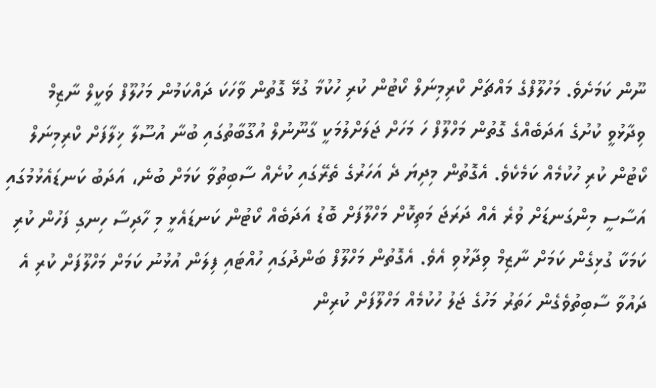ނޫން ކަމަށެވެ. މަހުލޫފްގެ މައްޗަށް ކްރިމިނަލް ކޯޓުން ކުރި ހުކުމާ ގުޅޭ ގޮތުން ވާހަކަ ދައްކަމުން މަހުލޫފް ވަކީލް ނާޒިމް ވިދާޅުވީ ކުށުގެ އަދަބެއްގެ ގޮތުން މަހްލޫފް ހަ މަހަށް ޖަލަށްލުމަކީ ގާނޫނުލް އުގޫބާތުގައި ބުނާ އުސޫލާ ޚިލާފަށް ކްރިމިނަލް ކޯޓުން ކުރި ހުކުމެއް ކަމެކެވެ. އެގޮތުން މިދިޔަ ދެ އަހަރުގެ ތެރޭގައި ކުށެއް ސާބިތުވާ ކަމަށް ބުނެ، އަދަބު ކަނޑައެޅުމުގައި އަސާސީ މިންގަނޑަށް ވުރެ އެއް ދަރަޖަ މަތިކޮށް މަހްލޫފަށް ބޮޑު އަދަބެއް ކޯޓުން ކަނޑައެޅީ މި ހާދިސާ ހިނގި ފަހުން ކުރި ކަމަކާ ގުޅިގެން ކަމަށް ނާޒިމް ވިދާޅުވި އެވެ. އެގޮތުން މަހްލޫފް ބަންދުގައި ހުއްޓައި ފިލަން އުޅުނު ކަމަށް މަހްލޫފަށް ކުރި އެ ދައުވާ ސާބިތުވެގެން ހަތަރު މަހުގެ ޖަލު ހުކުމެއް މަހްލޫފަށް ކުރިން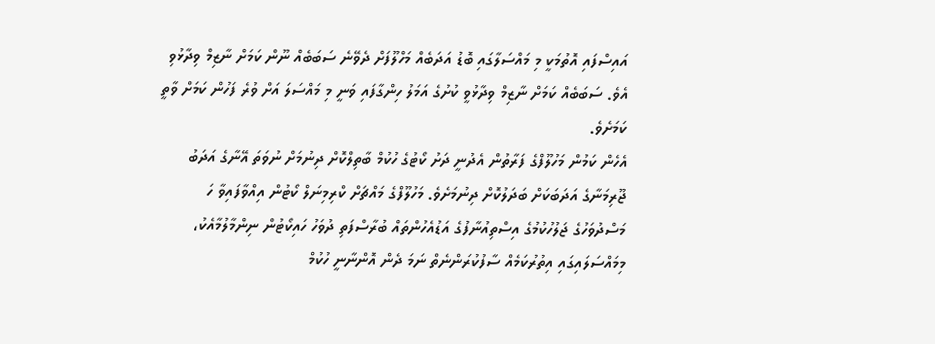އައިސްފައި އޮތުމަކީ މި މައްސަލާގައި ބޮޑު އަދަބެއް މަހްލޫފަށް ދެވޭނެ ސަބަބެއް ނޫން ކަމަށް ނާޒިމް ވިދާޅުވި އެވެ. ސަބަބެއް ކަމަށް ނާޒިމް ވިދާޅުވީ ކުށުގެ އަމަލު ހިންގާފައި ވަނީ މި މައްސަލަ އަށް ވުރެ ފަހުން ކަމަށް ވާތީ ކަމަށެވެ.
އެހެން ކަމުން މަހުލޫފްގެ ފަރާތުން އެދުނީ ދަށު ކޯޓުގެ ހުކުމް ބާތިލްކޮށް ދިނުމަށް ނުވަތަ އޭނާގެ އަދަބު ޖޫރިމަނާގެ އަދަބަކަށް ބަދަލުކޮށް ދިނުމަށެވެ. މަހުލޫފްގެ މައްޗަށް ކްރިމިނަލް ކޯޓުން އިއްވާފައިވާ ހަ މަސްދުވަހުގެ ޖަލުހުކުމުގެ އިސްތިއުނާފުގެ އަޑުއެހުންތައް ބުރާސްފަތި ދުވަހު ހައިކޯޓުން ނިންމާލުމާއެކު، މިމައްސަލައިގައި އިތުރުކަމެއް ސާފުކުރަންނެތް ނަމަ ދެން އޮންނާނީ ހުކުމް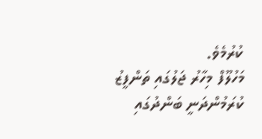ކުރުމެވެ.
މަހުލޫފް މިހާރު ޖަލުގައި ތަންފީޒު ކުރަމުންދަނީ ބަންދުގައި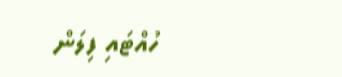ހުއްޓައި ފިލަން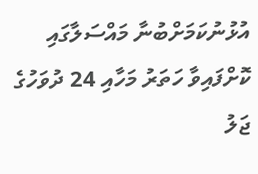އުޅުނުކަމަށްބުނާ މައްސަލާގައި ކޮށްފައިވާ ހަތަރު މަހާއި 24 ދުވަހުގެ ޖަލު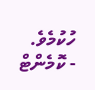ހުކުމެވެ.
- ކޮމެންޓް